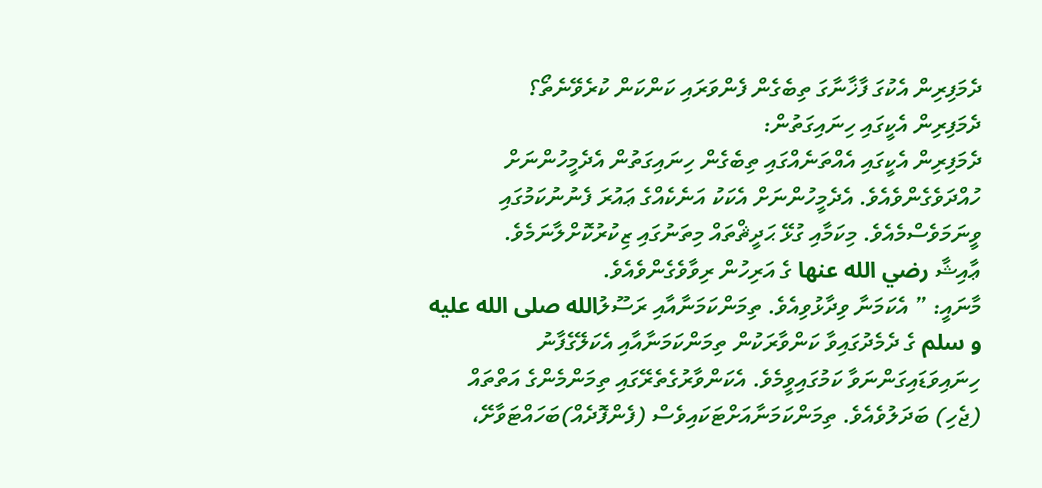ދެމަފިރިން އެކުގަ ފާޚާނާގަ ތިބެގެން ފެންވަރައި ކަންކަން ކުރެވޭނެތޯ؟
ދެމަފިރިން އެކީގައި ހިނައިގަތުން:
ދެމަފިރިން އެކީގައި އެއްތަނެއްގައި ތިބެގެން ހިނައިގަތުން އެދެމީހުންނަށް ހުއްދަވެގެންވެއެވެ. އެދެމީހުންނަށް އެކަކު އަނެކެއްގެ ޢައުރަ ފެނުނުކަމުގައި ވީނަމަވެސްމެއެވެ. މިކަމާއި ގުޅޭ ޙަދީޘްތައް މިތަނުގައި ޒިކުރުކޮށްލާނަމެވެ.
ޢާއިޝާ رضي الله عنها ގެ އަރިހުން ރިވާވެގެންވެއެވެ.
މާނައީ: ” އެކަމަނާ ވިދާޅުވިއެވެ. ތިމަންކަމަނާއާއި ރަސޫލުالله صلى الله عليه و سلم ގެ ދެމެދުގައިވާ ކަންވާރަކުން ތިމަންކަމަނާއާއި އެކަލޭގެފާނު ހިނައިވަޑައިގަންނަވާ ކަމުގައިވީމެވެ. އެކަންވާރުގެތެރޭގައި ތިމަންމެންގެ އަތްތައް (ޖެހި) ބަދަލުވެއެވެ. ތިމަންކަމަނާއަށްޓަކައިވެސް (ފެންފޮދެއް)ބަހައްޓަވާށޭ،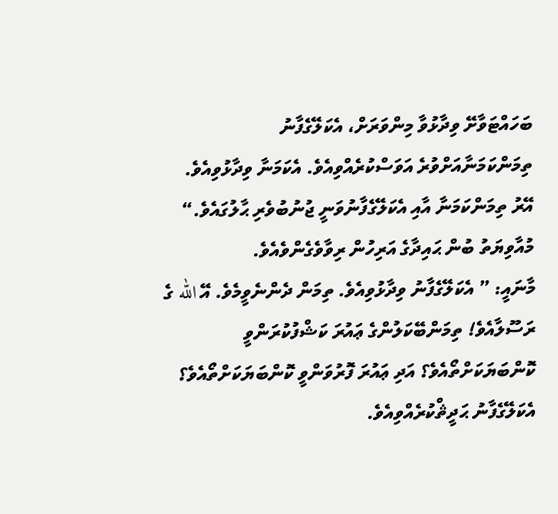ބަހައްޓަވާށޭ ވިދާޅުވާ މިންވަރަށް، އެކަލޭގެފާނު ތިމަންކަމަނާއަށްވުރެ އަވަސްކުރެއްވިއެވެ. އެކަމަނާ ވިދާޅުވިއެވެ. އޭރު ތިމަންކަމަނާ އާއި އެކަލޭގެފާނުވަނީ ޖުނުބުވެރި ޙާލުގައެވެ.“
މުއާވިޔަތު ބުން ޙައިދާގެ އަރިހުން ރިވާވެގެންވެއެވެ.
މާނައީ: ” އެކަލޭގެފާނު ވިދާޅުވިއެވެ. ތިމަން ދެންނެވީމެވެ. އޭ الله ގެ ރަސޫލާއެވެ! ތިމަންބޭކަލުންގެ ޢައުރަ ކަޝްފުކުރަންވީ ކޮންބަޔަކަށްތޯއެވެ؟ އަދި ޢައުރަ ފޮރުވަންވީ ކޮންބަޔަކަށްތޯއެވެ؟ އެކަލޭގެފާނު ޙަދީޘްކުރެއްވިއެވެ.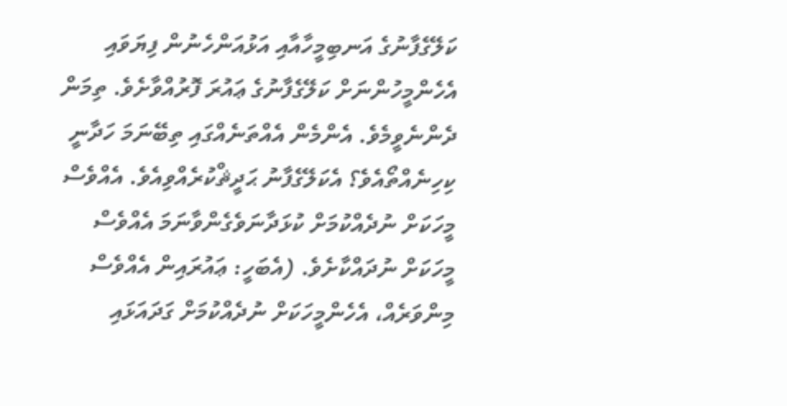ކަލޭގެފާނުގެ އަނބިމީހާއާއި އަޅުއަންހެނުން ފިޔަވައި އެހެންމީހުންނަށް ކަލޭގެފާނުގެ ޢައުރަ ފޮރުއްވާށެވެ. ތިމަން ދެންނެވީމެވެ. އެންމެން އެއްތަނެއްގައި ތިބޭނަމަ ހަދާނީ ކިހިނެއްތޯއެވެ؟ އެކަލޭގެފާނު ޙަދީޘްކުރެއްވިއެވެ. އެއްވެސް މީހަކަށް ނުދެއްކުމަށް ކުޅަދާނަވެގެންވާނަމަ އެއްވެސް މީހަކަށް ނުދައްކާށެވެ. (އެބަހީ: ޢައުރައިން އެއްވެސް މިންވަރެއް، އެހެންމީހަކަށް ނުދެއްކުމަށް ގަދައަޅައި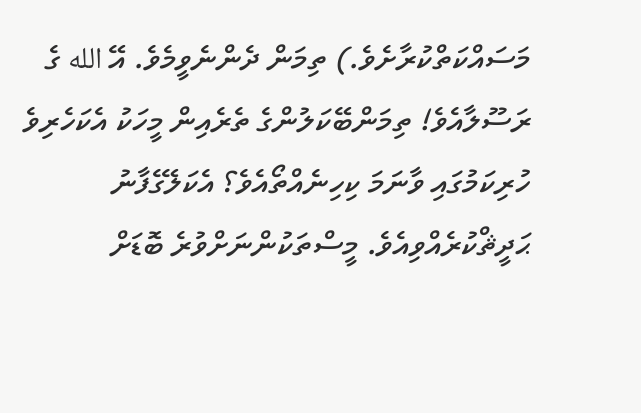މަސައްކަތްކުރާށެވެ.) ތިމަން ދެންނެވީމެވެ. އޭ الله ގެ ރަސޫލާއެވެ! ތިމަންބޭކަލުންގެ ތެރެއިން މީހަކު އެކަހެރިވެ ހުރިކަމުގައި ވާނަމަ ކިހިނެއްތޯއެވެ؟ އެކަލޭގެފާނު ޙަދީޘްކުރެއްވިއެވެ. މީސްތަކުންނަށްވުރެ ބޮޑަށް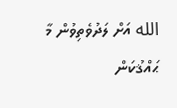الله އަށް ލަދުވެތިވުން މާ ޙައްޤުކަން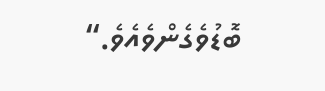ބޮޑުވެގެންވެއެވެ.“